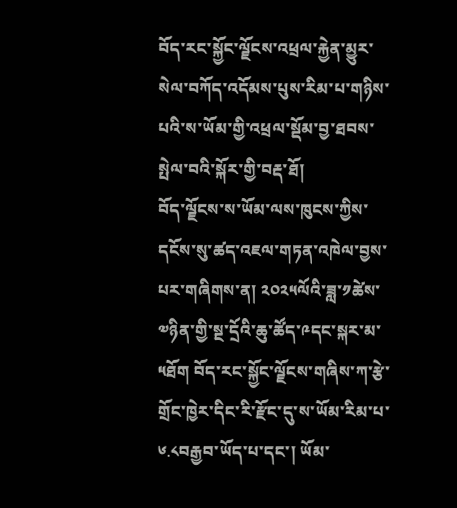བོད་རང་སྐྱོང་ལྗོངས་འཕྲལ་རྐྱེན་མྱུར་སེལ་བཀོད་འདོམས་པུས་རིམ་པ་གཉིས་པའི་ས་ཡོམ་གྱི་འཕྲལ་སྡོམ་བྱ་ཐབས་སྤེལ་བའི་སྐོར་གྱི་བརྡ་ཐོ།
བོད་ལྗོངས་ས་ཡོམ་ལས་ཁུངས་ཀྱིས་དངོས་སུ་ཚད་འཇལ་གཏན་འཁེལ་བྱས་པར་གཞིགས་ན། ༢༠༢༥ལོའི་ཟླ་༡ཚེས་༧ཉིན་གྱི་སྔ་དྲོའི་ཆུ་ཚོད་༩དང་སྐར་མ་༥ཐོག བོད་རང་སྐྱོང་ལྗོངས་གཞིས་ཀ་རྩེ་གྲོང་ཁྱེར་དིང་རི་རྫོང་དུ་ས་ཡོམ་རིམ་པ་༦.༨བརྒྱབ་ཡོད་པ་དང་། ཡོམ་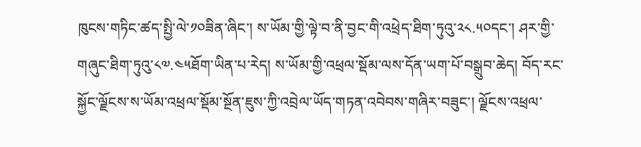ཁུངས་གཏིང་ཚད་སྤྱི་ལེ་༡༠ཟིན་ཞིང་། ས་ཡོམ་གྱི་ལྟེ་བ་ནི་བྱང་གི་འཕྲེད་ཐིག་ཏུའུ་༢༨.༥༠དང་། ཤར་གྱི་གཞུང་ཐིག་ཏུའུ་༨༧.༤༥ཐོག་ཡིན་པ་རེད། ས་ཡོམ་གྱི་འཕྲལ་སྡོམ་ལས་དོན་ཡག་པོ་བསྒྲུབ་ཆེད། བོད་རང་སྐྱོང་ལྗོངས་ས་ཡོམ་འཕྲལ་སྡོམ་སྔོན་ཇུས་ཀྱི་འབྲེལ་ཡོད་གཏན་འབེབས་གཞིར་བཟུང་། ལྗོངས་འཕྲལ་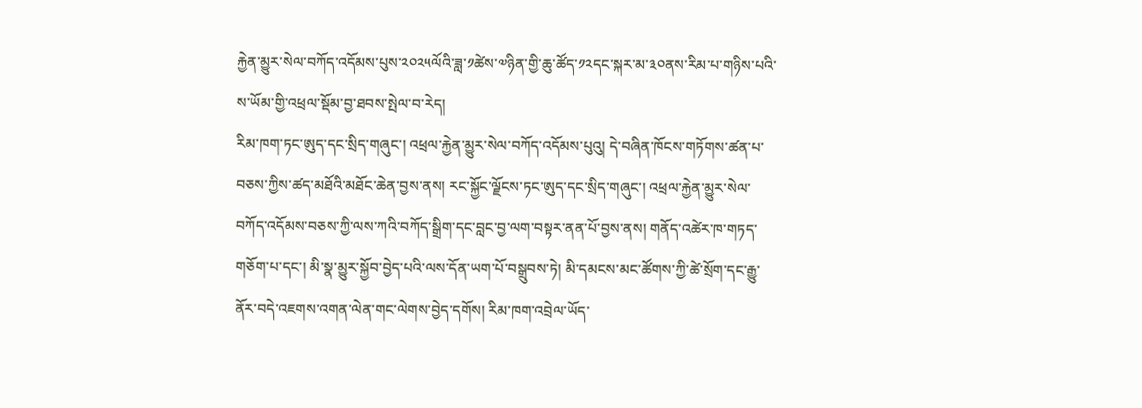རྐྱེན་མྱུར་སེལ་བཀོད་འདོམས་པུས་༢༠༢༥ལོའི་ཟླ་༡ཚེས་༧ཉིན་གྱི་ཆུ་ཚོད་༡༢དང་སྐར་མ་༣༠ནས་རིམ་པ་གཉིས་པའི་ས་ཡོམ་གྱི་འཕྲལ་སྡོམ་བྱ་ཐབས་སྤེལ་བ་རེད།
རིམ་ཁག་ཏང་ཨུད་དང་སྲིད་གཞུང་། འཕྲལ་རྐྱེན་མྱུར་སེལ་བཀོད་འདོམས་པུའུ། དེ་བཞིན་ཁོངས་གཏོགས་ཚན་པ་བཅས་ཀྱིས་ཚད་མཐོའི་མཐོང་ཆེན་བྱས་ནས། རང་སྐྱོང་ལྗོངས་ཏང་ཨུད་དང་སྲིད་གཞུང་། འཕྲལ་རྐྱེན་མྱུར་སེལ་བཀོད་འདོམས་བཅས་ཀྱི་ལས་ཀའི་བཀོད་སྒྲིག་དང་བླང་བྱ་ལག་བསྟར་ནན་པོ་བྱས་ནས། གནོད་འཚེར་ཁ་གཏད་གཅོག་པ་དང་། མི་སྣ་མྱུར་སྐྱོབ་བྱེད་པའི་ལས་དོན་ཡག་པོ་བསྒྲུབས་ཏེ། མི་དམངས་མང་ཚོགས་ཀྱི་ཚེ་སྲོག་དང་རྒྱུ་ནོར་བདེ་འཇགས་འགན་ལེན་གང་ལེགས་བྱེད་དགོས། རིམ་ཁག་འབྲེལ་ཡོད་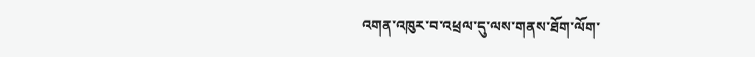འགན་འཁུར་བ་འཕྲལ་དུ་ལས་གནས་ཐོག་ལོག་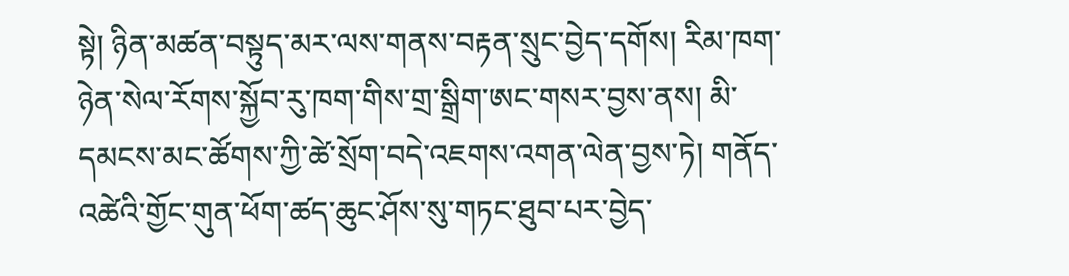སྟེ། ཉིན་མཚན་བསྟུད་མར་ལས་གནས་བརྟན་སྲུང་བྱེད་དགོས། རིམ་ཁག་ཉེན་སེལ་རོགས་སྐྱོབ་རུ་ཁག་གིས་གྲ་སྒྲིག་ཨང་གསར་བྱས་ནས། མི་དམངས་མང་ཚོགས་ཀྱི་ཚེ་སྲོག་བདེ་འཇགས་འགན་ལེན་བྱས་ཏེ། གནོད་འཚེའི་གྱོང་གུན་ཕོག་ཚད་ཆུང་ཤོས་སུ་གཏང་ཐུབ་པར་བྱེད་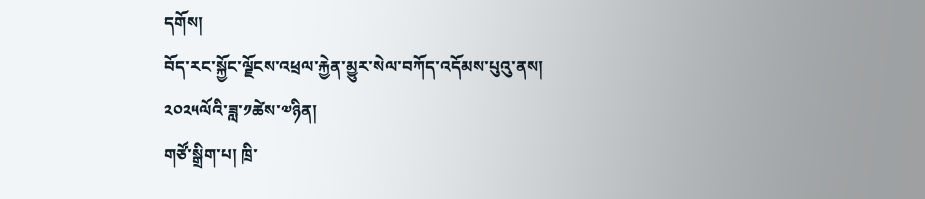དགོས།
བོད་རང་སྐྱོང་ལྗོངས་འཕྲལ་རྐྱེན་མྱུར་སེལ་བཀོད་འདོམས་པུའུ་ནས།
༢༠༢༥ལོའི་ཟླ་༡ཚེས་༧ཉིན།
གཙོ་སྒྲིག་པ། ཁྲི་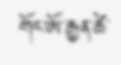གོང་ཨོ་རྒྱན་ཚེ་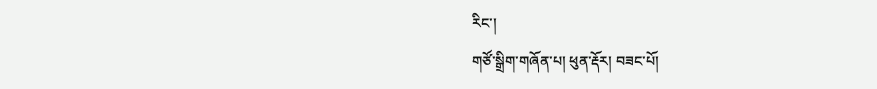རིང་།
གཙོ་སྒྲིག་གཞོན་པ། ཕུན་རྡོར། བཟང་པོ།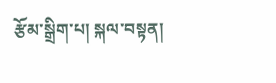རྩོམ་སྒྲིག་པ། སྐལ་བསྟན།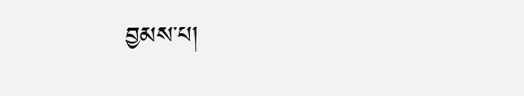བྱམས་པ།